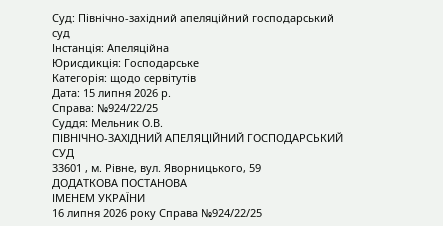Суд: Північно-західний апеляційний господарський суд
Інстанція: Апеляційна
Юрисдикція: Господарське
Категорія: щодо сервітутів
Дата: 15 липня 2026 р.
Справа: №924/22/25
Суддя: Мельник О.В.
ПІВНІЧНО-ЗАХІДНИЙ АПЕЛЯЦІЙНИЙ ГОСПОДАРСЬКИЙ СУД
33601 , м. Рівне, вул. Яворницького, 59
ДОДАТКОВА ПОСТАНОВА
ІМЕНЕМ УКРАЇНИ
16 липня 2026 року Справа №924/22/25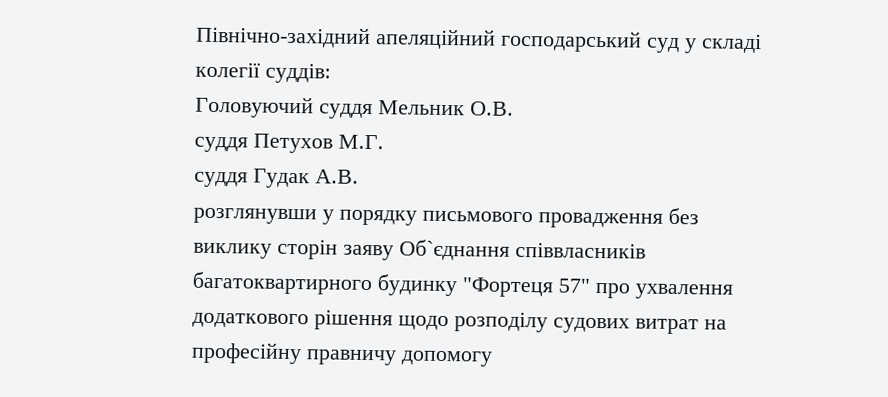Північно-західний апеляційний господарський суд у складі колегії суддів:
Головуючий суддя Мельник О.В.
суддя Петухов М.Г.
суддя Гудак А.В.
розглянувши у порядку письмового провадження без виклику сторін заяву Об`єднання співвласників багатоквартирного будинку "Фортеця 57" про ухвалення додаткового рішення щодо розподілу судових витрат на професійну правничу допомогу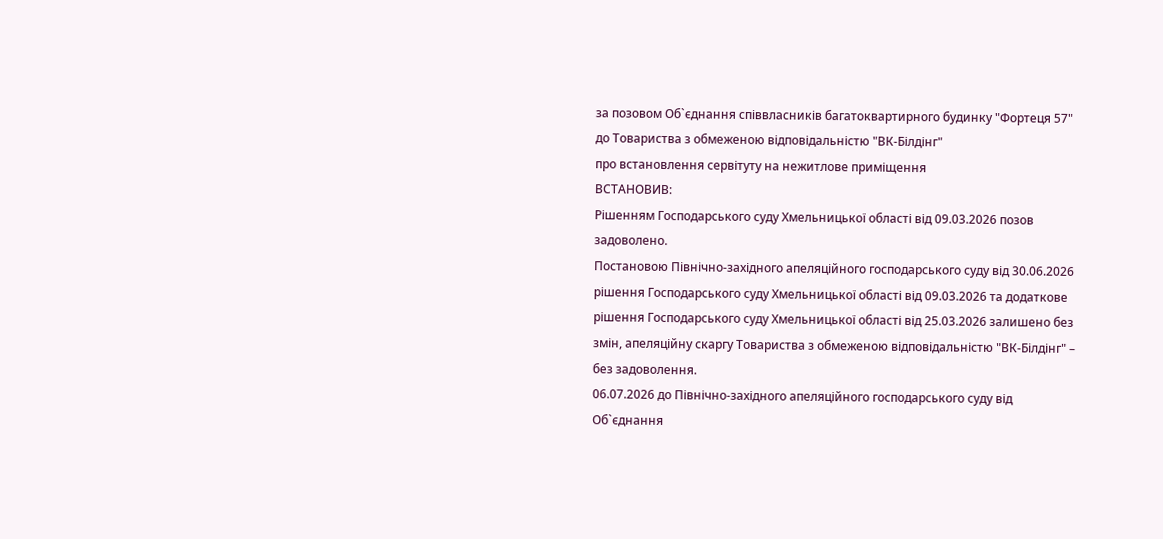за позовом Об`єднання співвласників багатоквартирного будинку "Фортеця 57"
до Товариства з обмеженою відповідальністю "ВК-Білдінг"
про встановлення сервітуту на нежитлове приміщення
ВСТАНОВИВ:
Рішенням Господарського суду Хмельницької області від 09.03.2026 позов задоволено.
Постановою Північно-західного апеляційного господарського суду від 30.06.2026 рішення Господарського суду Хмельницької області від 09.03.2026 та додаткове рішення Господарського суду Хмельницької області від 25.03.2026 залишено без змін, апеляційну скаргу Товариства з обмеженою відповідальністю "ВК-Білдінг" – без задоволення.
06.07.2026 до Північно-західного апеляційного господарського суду від Об`єднання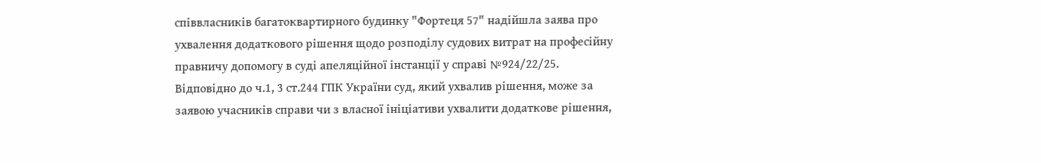співвласників багатоквартирного будинку "Фортеця 57" надійшла заява про ухвалення додаткового рішення щодо розподілу судових витрат на професійну правничу допомогу в суді апеляційної інстанції у справі №924/22/25.
Відповідно до ч.1, 3 ст.244 ГПК України суд, який ухвалив рішення, може за заявою учасників справи чи з власної ініціативи ухвалити додаткове рішення,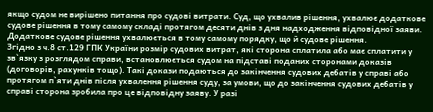якщо судом не вирішено питання про судові витрати. Суд, що ухвалив рішення, ухвалює додаткове судове рішення в тому самому складі протягом десяти днів з дня надходження відповідної заяви. Додаткове судове рішення ухвалюється в тому самому порядку, що й судове рішення.
Згідно з ч.8 ст.129 ГПК України розмір судових витрат, які сторона сплатила або має сплатити у зв`язку з розглядом справи, встановлюється судом на підставі поданих сторонами доказів (договорів, рахунків тощо). Такі докази подаються до закінчення судових дебатів у справі або протягом п`яти днів після ухвалення рішення суду, за умови, що до закінчення судових дебатів у справі сторона зробила про це відповідну заяву. У разі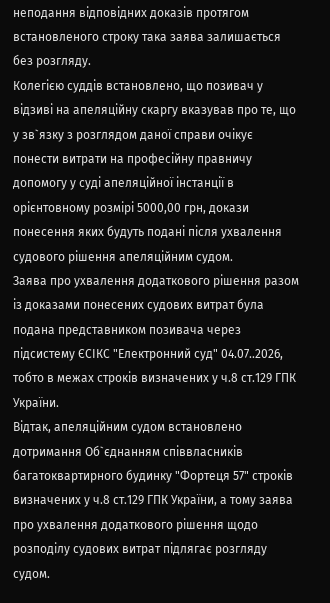неподання відповідних доказів протягом встановленого строку така заява залишається без розгляду.
Колегією суддів встановлено, що позивач у відзиві на апеляційну скаргу вказував про те, що у зв`язку з розглядом даної справи очікує понести витрати на професійну правничу допомогу у суді апеляційної інстанції в орієнтовному розмірі 5000,00 грн, докази понесення яких будуть подані після ухвалення судового рішення апеляційним судом.
Заява про ухвалення додаткового рішення разом із доказами понесених судових витрат була подана представником позивача через підсистему ЄСІКС "Електронний суд" 04.07..2026, тобто в межах строків визначених у ч.8 ст.129 ГПК України.
Відтак, апеляційним судом встановлено дотримання Об`єднанням співвласників багатоквартирного будинку "Фортеця 57" строків визначених у ч.8 ст.129 ГПК України, а тому заява про ухвалення додаткового рішення щодо розподілу судових витрат підлягає розгляду судом.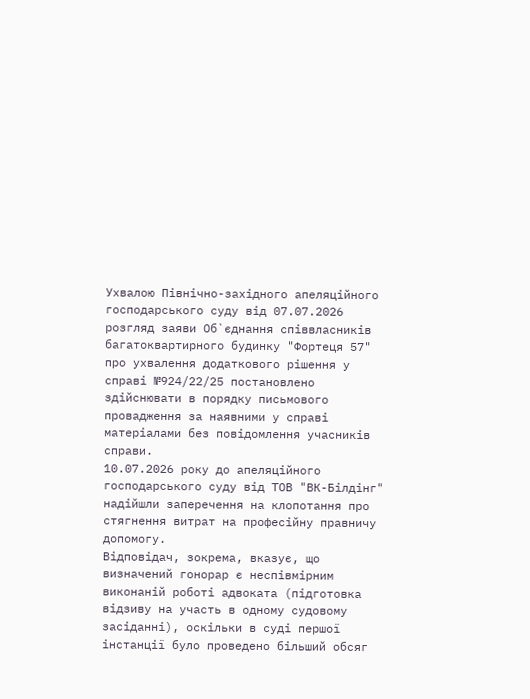Ухвалою Північно-західного апеляційного господарського суду від 07.07.2026 розгляд заяви Об`єднання співвласників багатоквартирного будинку "Фортеця 57" про ухвалення додаткового рішення у справі №924/22/25 постановлено здійснювати в порядку письмового провадження за наявними у справі матеріалами без повідомлення учасників справи.
10.07.2026 року до апеляційного господарського суду від ТОВ "ВК-Білдінг" надійшли заперечення на клопотання про стягнення витрат на професійну правничу допомогу.
Відповідач, зокрема, вказує, що визначений гонорар є неспівмірним виконаній роботі адвоката (підготовка відзиву на участь в одному судовому засіданні), оскільки в суді першої інстанції було проведено більший обсяг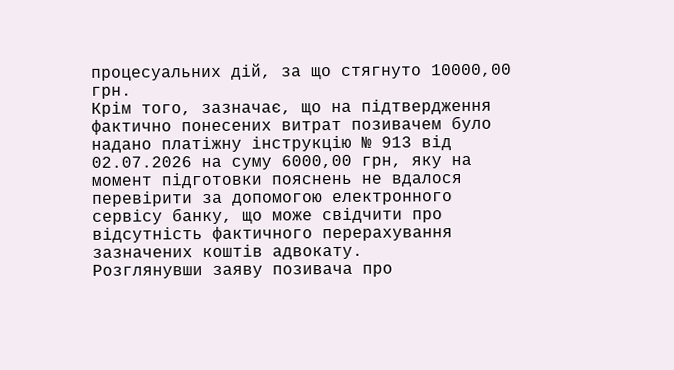процесуальних дій, за що стягнуто 10000,00 грн.
Крім того, зазначає, що на підтвердження фактично понесених витрат позивачем було надано платіжну інструкцію № 913 від 02.07.2026 на суму 6000,00 грн, яку на момент підготовки пояснень не вдалося перевірити за допомогою електронного сервісу банку, що може свідчити про відсутність фактичного перерахування зазначених коштів адвокату.
Розглянувши заяву позивача про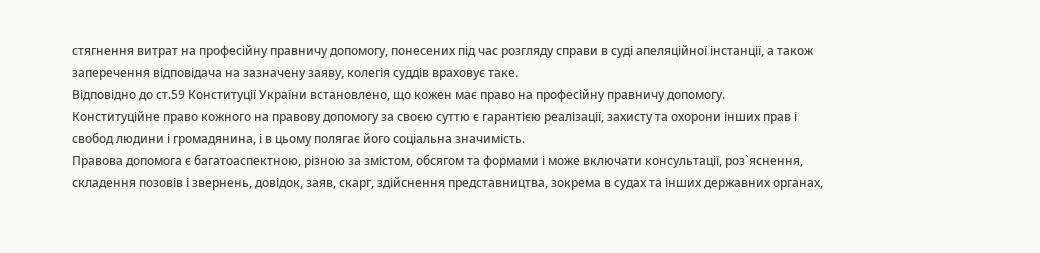стягнення витрат на професійну правничу допомогу, понесених під час розгляду справи в суді апеляційної інстанції, а також заперечення відповідача на зазначену заяву, колегія суддів враховує таке.
Відповідно до ст.59 Конституції України встановлено, що кожен має право на професійну правничу допомогу.
Конституційне право кожного на правову допомогу за своєю суттю є гарантією реалізації, захисту та охорони інших прав і свобод людини і громадянина, і в цьому полягає його соціальна значимість.
Правова допомога є багатоаспектною, різною за змістом, обсягом та формами і може включати консультації, роз`яснення, складення позовів і звернень, довідок, заяв, скарг, здійснення представництва, зокрема в судах та інших державних органах,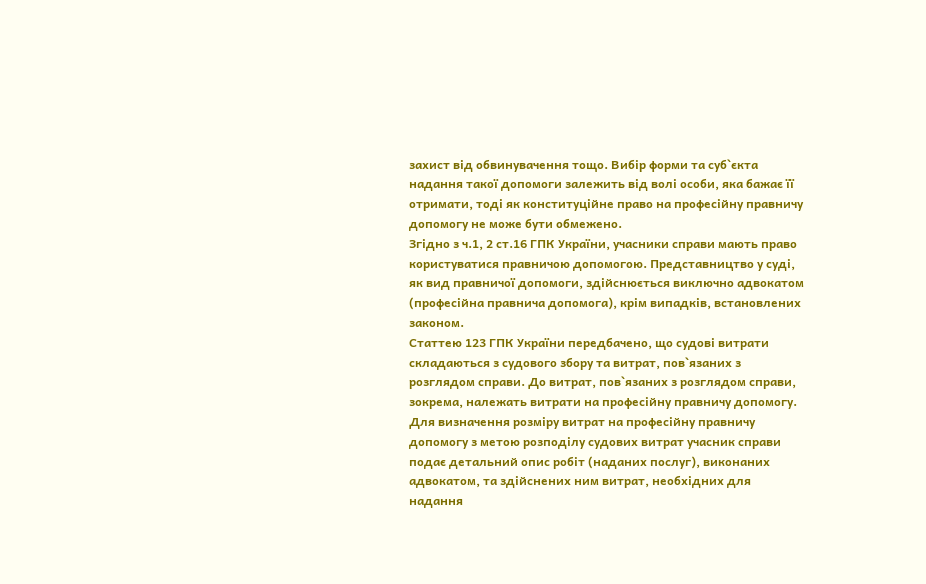захист від обвинувачення тощо. Вибір форми та суб`єкта надання такої допомоги залежить від волі особи, яка бажає її отримати, тоді як конституційне право на професійну правничу допомогу не може бути обмежено.
Згідно з ч.1, 2 ст.16 ГПК України, учасники справи мають право користуватися правничою допомогою. Представництво у суді, як вид правничої допомоги, здійснюється виключно адвокатом (професійна правнича допомога), крім випадків, встановлених законом.
Статтею 123 ГПК України передбачено, що судові витрати складаються з судового збору та витрат, пов`язаних з розглядом справи. До витрат, пов`язаних з розглядом справи, зокрема, належать витрати на професійну правничу допомогу.
Для визначення розміру витрат на професійну правничу допомогу з метою розподілу судових витрат учасник справи подає детальний опис робіт (наданих послуг), виконаних адвокатом, та здійснених ним витрат, необхідних для надання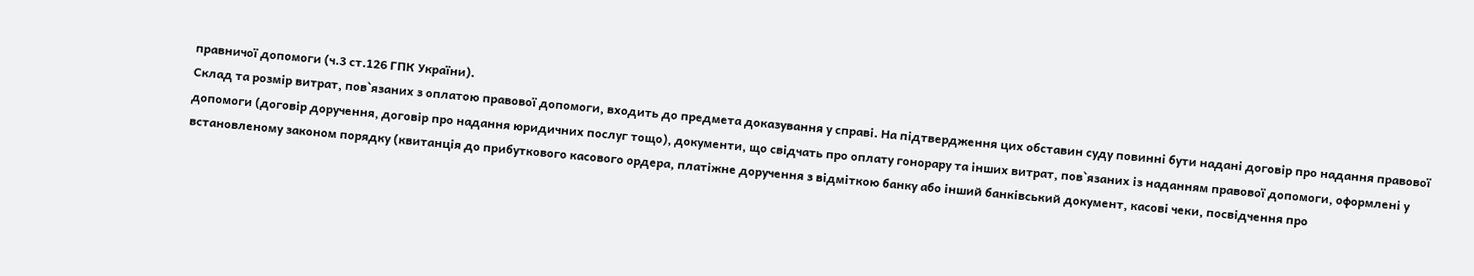правничої допомоги (ч.3 ст.126 ГПК України).
Склад та розмір витрат, пов`язаних з оплатою правової допомоги, входить до предмета доказування у справі. На підтвердження цих обставин суду повинні бути надані договір про надання правової допомоги (договір доручення, договір про надання юридичних послуг тощо), документи, що свідчать про оплату гонорару та інших витрат, пов`язаних із наданням правової допомоги, оформлені у встановленому законом порядку (квитанція до прибуткового касового ордера, платіжне доручення з відміткою банку або інший банківський документ, касові чеки, посвідчення про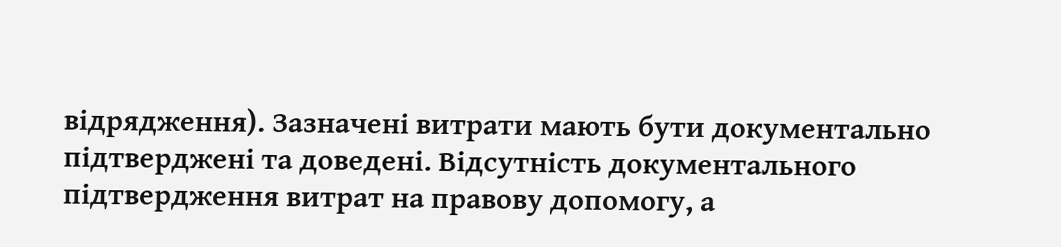відрядження). Зазначені витрати мають бути документально підтверджені та доведені. Відсутність документального підтвердження витрат на правову допомогу, а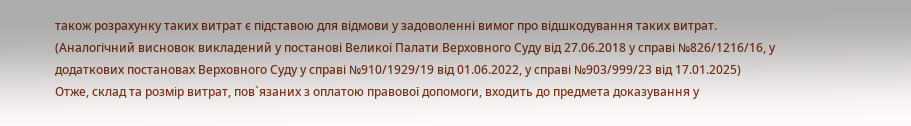також розрахунку таких витрат є підставою для відмови у задоволенні вимог про відшкодування таких витрат. (Аналогічний висновок викладений у постанові Великої Палати Верховного Суду від 27.06.2018 у справі №826/1216/16, у додаткових постановах Верховного Суду у справі №910/1929/19 від 01.06.2022, у справі №903/999/23 від 17.01.2025)
Отже, склад та розмір витрат, пов`язаних з оплатою правової допомоги, входить до предмета доказування у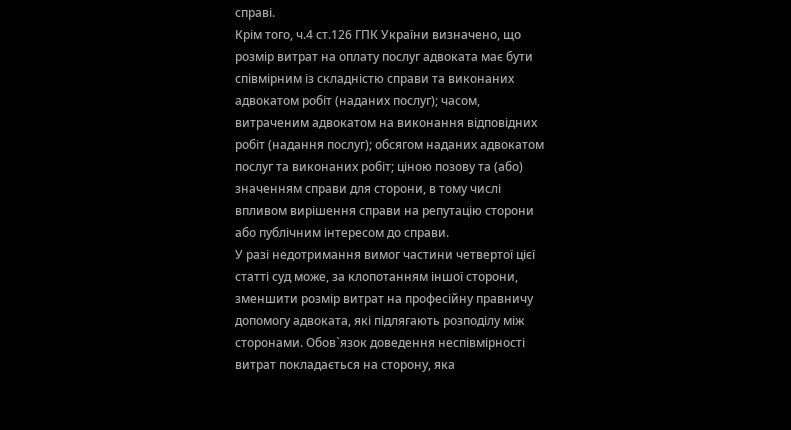справі.
Крім того, ч.4 ст.126 ГПК України визначено, що розмір витрат на оплату послуг адвоката має бути співмірним із складністю справи та виконаних адвокатом робіт (наданих послуг); часом, витраченим адвокатом на виконання відповідних робіт (надання послуг); обсягом наданих адвокатом послуг та виконаних робіт; ціною позову та (або) значенням справи для сторони, в тому числі впливом вирішення справи на репутацію сторони або публічним інтересом до справи.
У разі недотримання вимог частини четвертої цієї статті суд може, за клопотанням іншої сторони, зменшити розмір витрат на професійну правничу допомогу адвоката, які підлягають розподілу між сторонами. Обов`язок доведення неспівмірності витрат покладається на сторону, яка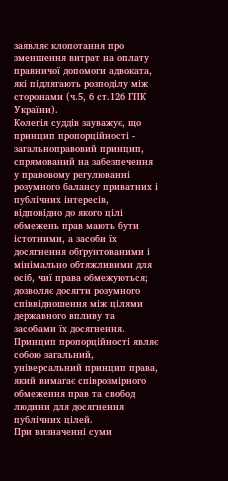заявляє клопотання про зменшення витрат на оплату правничої допомоги адвоката, які підлягають розподілу між сторонами (ч.5, 6 ст.126 ГПК України).
Колегія суддів зауважує, що принцип пропорційності - загальноправовий принцип, спрямований на забезпечення у правовому регулюванні розумного балансу приватних і публічних інтересів, відповідно до якого цілі обмежень прав мають бути істотними, а засоби їх досягнення обґрунтованими і мінімально обтяжливими для осіб, чиї права обмежуються; дозволяє досягти розумного співвідношення між цілями державного впливу та засобами їх досягнення. Принцип пропорційності являє собою загальний, універсальний принцип права, який вимагає співрозмірного обмеження прав та свобод людини для досягнення публічних цілей.
При визначенні суми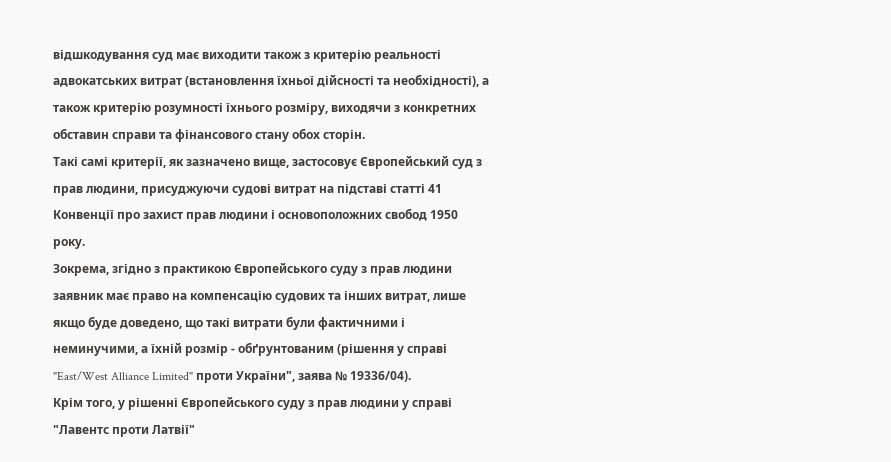відшкодування суд має виходити також з критерію реальності адвокатських витрат (встановлення їхньої дійсності та необхідності), а також критерію розумності їхнього розміру, виходячи з конкретних обставин справи та фінансового стану обох сторін.
Такі самі критерії, як зазначено вище, застосовує Європейський суд з прав людини, присуджуючи судові витрат на підставі статті 41 Конвенції про захист прав людини і основоположних свобод 1950 року.
Зокрема, згідно з практикою Європейського суду з прав людини заявник має право на компенсацію судових та інших витрат, лише якщо буде доведено, що такі витрати були фактичними і неминучими, а їхній розмір - обґрунтованим (рішення у справі "East/West Alliance Limited" проти України", заява № 19336/04).
Крім того, у рішенні Європейського суду з прав людини у справі "Лавентс проти Латвії"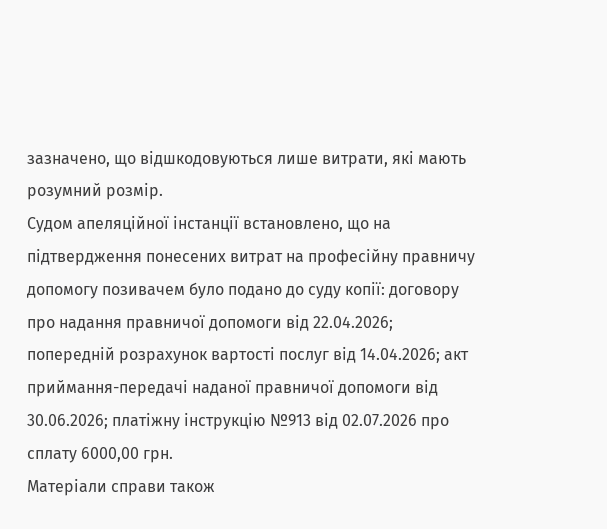зазначено, що відшкодовуються лише витрати, які мають розумний розмір.
Судом апеляційної інстанції встановлено, що на підтвердження понесених витрат на професійну правничу допомогу позивачем було подано до суду копії: договору про надання правничої допомоги від 22.04.2026; попередній розрахунок вартості послуг від 14.04.2026; акт приймання-передачі наданої правничої допомоги від 30.06.2026; платіжну інструкцію №913 від 02.07.2026 про сплату 6000,00 грн.
Матеріали справи також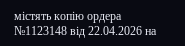містять копію ордера №1123148 від 22.04.2026 на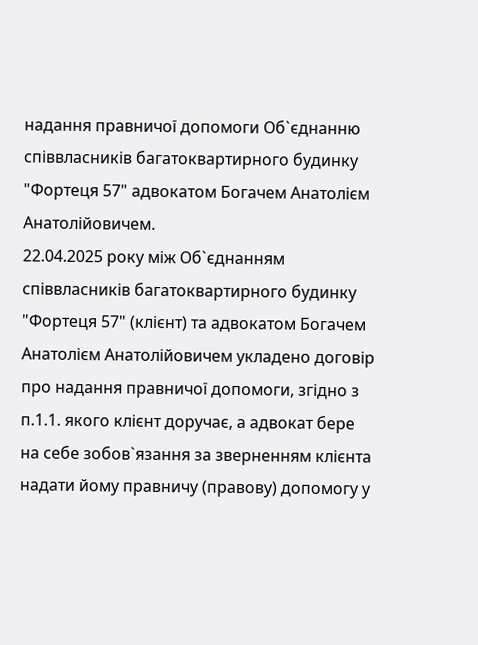надання правничої допомоги Об`єднанню співвласників багатоквартирного будинку "Фортеця 57" адвокатом Богачем Анатолієм Анатолійовичем.
22.04.2025 року між Об`єднанням співвласників багатоквартирного будинку "Фортеця 57" (клієнт) та адвокатом Богачем Анатолієм Анатолійовичем укладено договір про надання правничої допомоги, згідно з п.1.1. якого клієнт доручає, а адвокат бере на себе зобов`язання за зверненням клієнта надати йому правничу (правову) допомогу у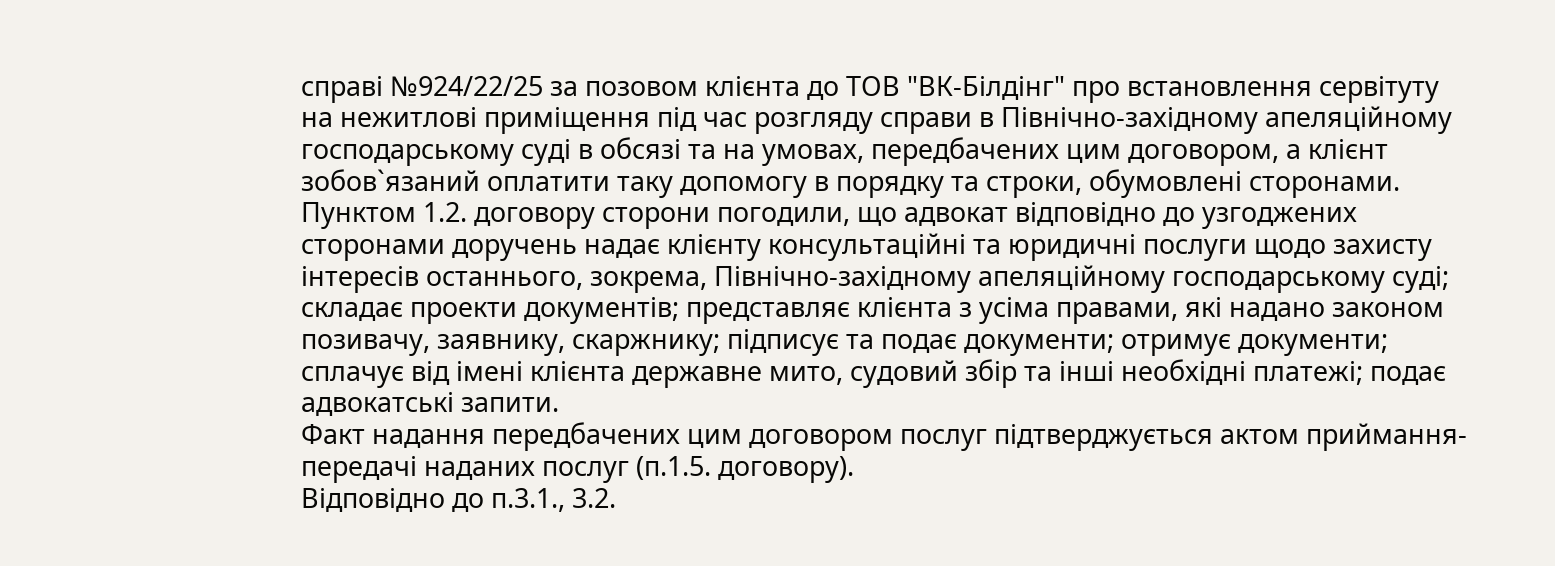справі №924/22/25 за позовом клієнта до ТОВ "ВК-Білдінг" про встановлення сервітуту на нежитлові приміщення під час розгляду справи в Північно-західному апеляційному господарському суді в обсязі та на умовах, передбачених цим договором, а клієнт зобов`язаний оплатити таку допомогу в порядку та строки, обумовлені сторонами.
Пунктом 1.2. договору сторони погодили, що адвокат відповідно до узгоджених сторонами доручень надає клієнту консультаційні та юридичні послуги щодо захисту інтересів останнього, зокрема, Північно-західному апеляційному господарському суді; складає проекти документів; представляє клієнта з усіма правами, які надано законом позивачу, заявнику, скаржнику; підписує та подає документи; отримує документи; сплачує від імені клієнта державне мито, судовий збір та інші необхідні платежі; подає адвокатські запити.
Факт надання передбачених цим договором послуг підтверджується актом приймання-передачі наданих послуг (п.1.5. договору).
Відповідно до п.3.1., 3.2.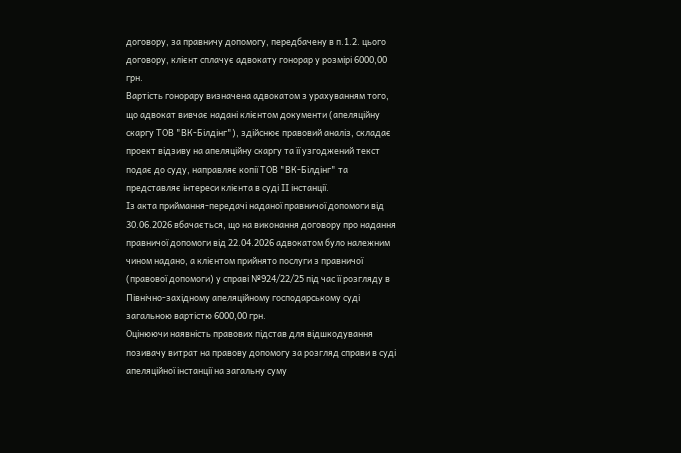договору, за правничу допомогу, передбачену в п.1.2. цього договору, клієнт сплачує адвокату гонорар у розмірі 6000,00 грн.
Вартість гонорару визначена адвокатом з урахуванням того, що адвокат вивчає надані клієнтом документи (апеляційну скаргу ТОВ "ВК-Білдінг"), здійснює правовий аналіз, складає проект відзиву на апеляційну скаргу та її узгоджений текст подає до суду, направляє копії ТОВ "ВК-Білдінг" та представляє інтереси клієнта в суді ІІ інстанції.
Із акта приймання-передачі наданої правничої допомоги від 30.06.2026 вбачається, що на виконання договору про надання правничої допомоги від 22.04.2026 адвокатом було належним чином надано, а клієнтом прийнято послуги з правничої (правової допомоги) у справі №924/22/25 під час її розгляду в Північно-західному апеляційному господарському суді загальною вартістю 6000,00 грн.
Оцінюючи наявність правових підстав для відшкодування позивачу витрат на правову допомогу за розгляд справи в суді апеляційної інстанції на загальну суму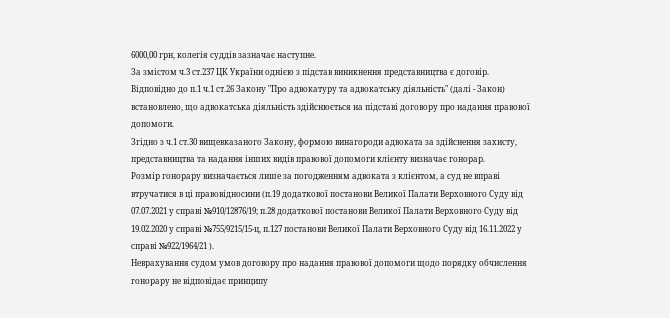6000,00 грн, колегія суддів зазначає наступне.
За змістом ч.3 ст.237 ЦК України однією з підстав виникнення представництва є договір.
Відповідно до п.1 ч.1 ст.26 Закону "Про адвокатуру та адвокатську діяльність" (далі - Закон) встановлено, що адвокатська діяльність здійснюється на підставі договору про надання правової допомоги.
Згідно з ч.1 ст.30 вищевказаного Закону, формою винагороди адвоката за здійснення захисту, представництва та надання інших видів правової допомоги клієнту визначає гонорар.
Розмір гонорару визначається лише за погодженням адвоката з клієнтом, а суд не вправі втручатися в ці правовідносини (п.19 додаткової постанови Великої Палати Верховного Суду від 07.07.2021 у справі №910/12876/19; п.28 додаткової постанови Великої Палати Верховного Суду від 19.02.2020 у справі №755/9215/15-ц, п.127 постанови Великої Палати Верховного Суду від 16.11.2022 у справі №922/1964/21 ).
Неврахування судом умов договору про надання правової допомоги щодо порядку обчислення гонорару не відповідає принципу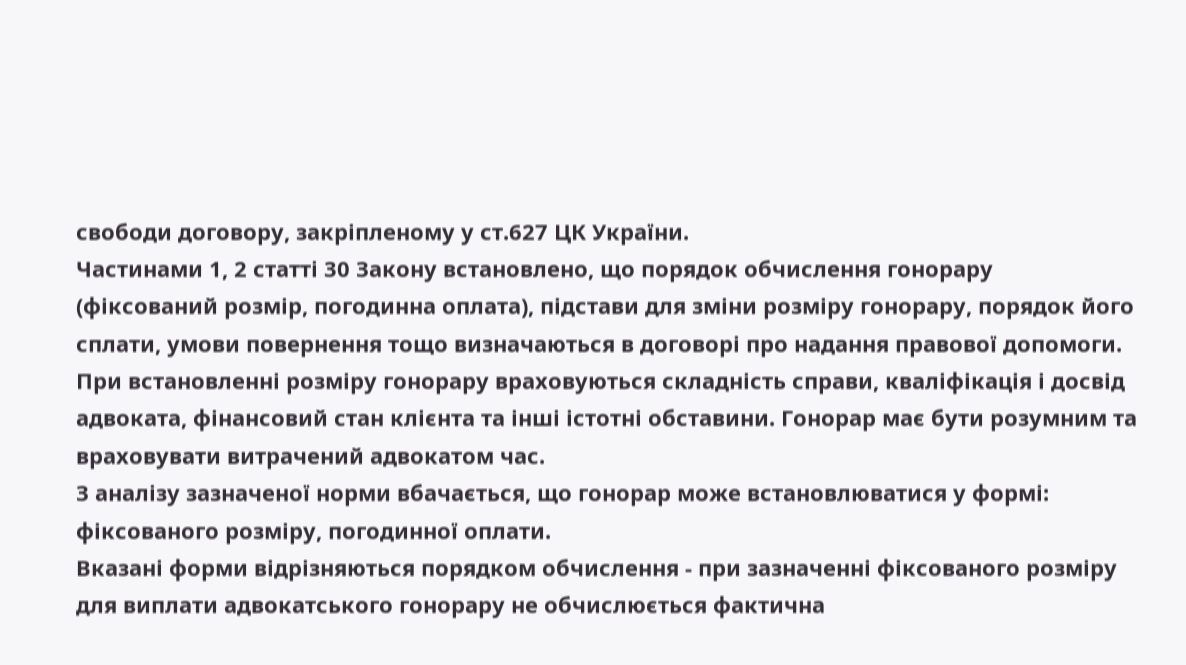свободи договору, закріпленому у ст.627 ЦК України.
Частинами 1, 2 статті 30 Закону встановлено, що порядок обчислення гонорару (фіксований розмір, погодинна оплата), підстави для зміни розміру гонорару, порядок його сплати, умови повернення тощо визначаються в договорі про надання правової допомоги. При встановленні розміру гонорару враховуються складність справи, кваліфікація і досвід адвоката, фінансовий стан клієнта та інші істотні обставини. Гонорар має бути розумним та враховувати витрачений адвокатом час.
З аналізу зазначеної норми вбачається, що гонорар може встановлюватися у формі: фіксованого розміру, погодинної оплати.
Вказані форми відрізняються порядком обчислення - при зазначенні фіксованого розміру для виплати адвокатського гонорару не обчислюється фактична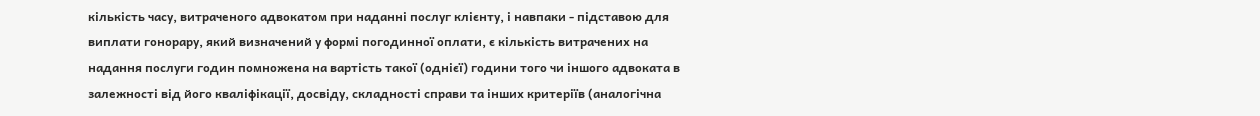кількість часу, витраченого адвокатом при наданні послуг клієнту, і навпаки - підставою для виплати гонорару, який визначений у формі погодинної оплати, є кількість витрачених на надання послуги годин помножена на вартість такої (однієї) години того чи іншого адвоката в залежності від його кваліфікації, досвіду, складності справи та інших критеріїв (аналогічна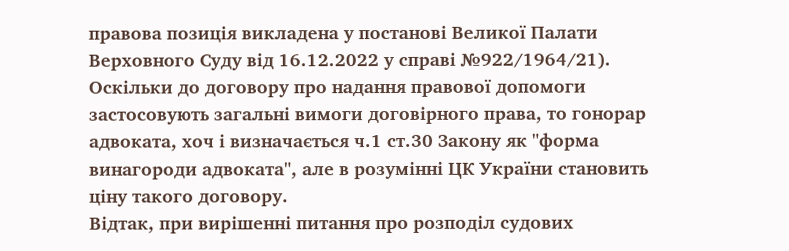правова позиція викладена у постанові Великої Палати Верховного Суду від 16.12.2022 у справі №922/1964/21).
Оскільки до договору про надання правової допомоги застосовують загальні вимоги договірного права, то гонорар адвоката, хоч і визначається ч.1 ст.30 Закону як "форма винагороди адвоката", але в розумінні ЦК України становить ціну такого договору.
Відтак, при вирішенні питання про розподіл судових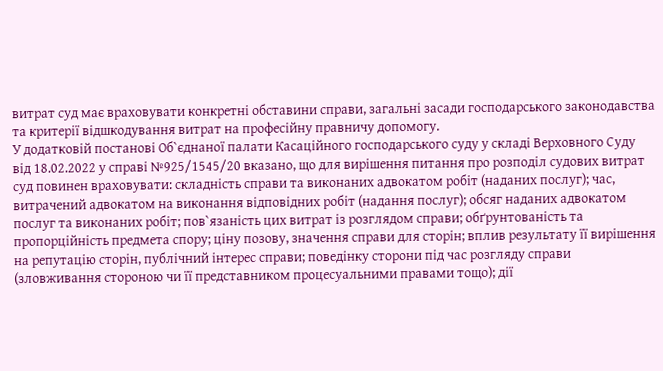витрат суд має враховувати конкретні обставини справи, загальні засади господарського законодавства та критерії відшкодування витрат на професійну правничу допомогу.
У додатковій постанові Об`єднаної палати Касаційного господарського суду у складі Верховного Суду від 18.02.2022 у справі №925/1545/20 вказано, що для вирішення питання про розподіл судових витрат суд повинен враховувати: складність справи та виконаних адвокатом робіт (наданих послуг); час, витрачений адвокатом на виконання відповідних робіт (надання послуг); обсяг наданих адвокатом послуг та виконаних робіт; пов`язаність цих витрат із розглядом справи; обґрунтованість та пропорційність предмета спору; ціну позову, значення справи для сторін; вплив результату її вирішення на репутацію сторін, публічний інтерес справи; поведінку сторони під час розгляду справи (зловживання стороною чи її представником процесуальними правами тощо); дії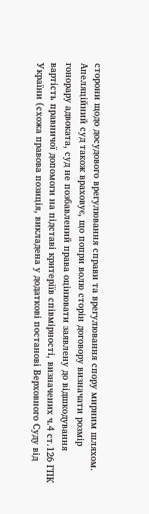сторони щодо досудового врегулювання справи та врегулювання спору мирним шляхом.
Апеляційний суд також враховує, що попри волю сторін договору визначати розмір гонорару адвоката, суд не позбавлений права оцінювати заявлену до відшкодування вартість правничої допомоги на підставі критеріїв співмірності, визначених ч.4 ст.126 ГПК України (схожа правова позиція, викладена у додаткові постанові Верховного Суду від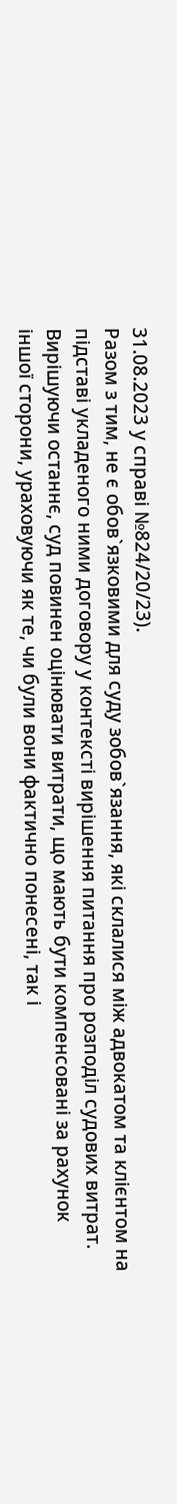31.08.2023 у справі №824/20/23).
Разом з тим, не є обов`язковими для суду зобов`язання, які склалися між адвокатом та клієнтом на підставі укладеного ними договору у контексті вирішення питання про розподіл судових витрат. Вирішуючи останнє, суд повинен оцінювати витрати, що мають бути компенсовані за рахунок іншої сторони, ураховуючи як те, чи були вони фактично понесені, так і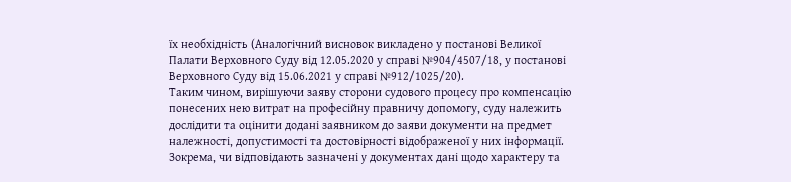їх необхідність (Аналогічний висновок викладено у постанові Великої Палати Верховного Суду від 12.05.2020 у справі №904/4507/18, у постанові Верховного Суду від 15.06.2021 у справі №912/1025/20).
Таким чином, вирішуючи заяву сторони судового процесу про компенсацію понесених нею витрат на професійну правничу допомогу, суду належить дослідити та оцінити додані заявником до заяви документи на предмет належності, допустимості та достовірності відображеної у них інформації. Зокрема, чи відповідають зазначені у документах дані щодо характеру та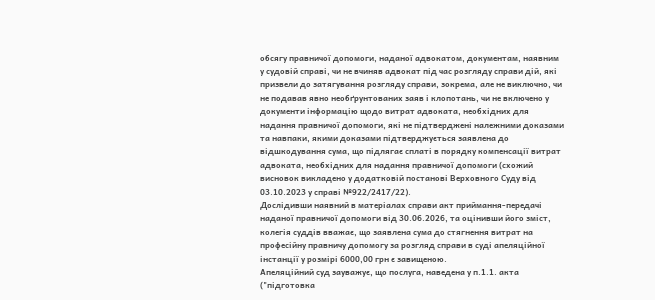обсягу правничої допомоги, наданої адвокатом, документам, наявним у судовій справі, чи не вчиняв адвокат під час розгляду справи дій, які призвели до затягування розгляду справи, зокрема, але не виключно, чи не подавав явно необґрунтованих заяв і клопотань, чи не включено у документи інформацію щодо витрат адвоката, необхідних для надання правничої допомоги, які не підтверджені належними доказами та навпаки, якими доказами підтверджується заявлена до відшкодування сума, що підлягає сплаті в порядку компенсації витрат адвоката, необхідних для надання правничої допомоги (схожий висновок викладено у додатковій постанові Верховного Суду від 03.10.2023 у справі №922/2417/22).
Дослідивши наявний в матеріалах справи акт приймання-передачі наданої правничої допомоги від 30.06.2026, та оцінивши його зміст, колегія суддів вважає, що заявлена сума до стягнення витрат на професійну правничу допомогу за розгляд справи в суді апеляційної інстанції у розмірі 6000,00 грн є завищеною.
Апеляційний суд зауважує, що послуга, наведена у п.1.1. акта ("підготовка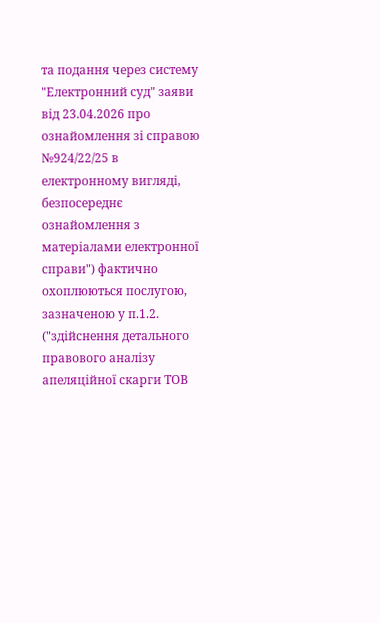та подання через систему "Електронний суд" заяви від 23.04.2026 про ознайомлення зі справою №924/22/25 в електронному вигляді, безпосереднє ознайомлення з матеріалами електронної справи") фактично охоплюються послугою, зазначеною у п.1.2. ("здійснення детального правового аналізу апеляційної скарги ТОВ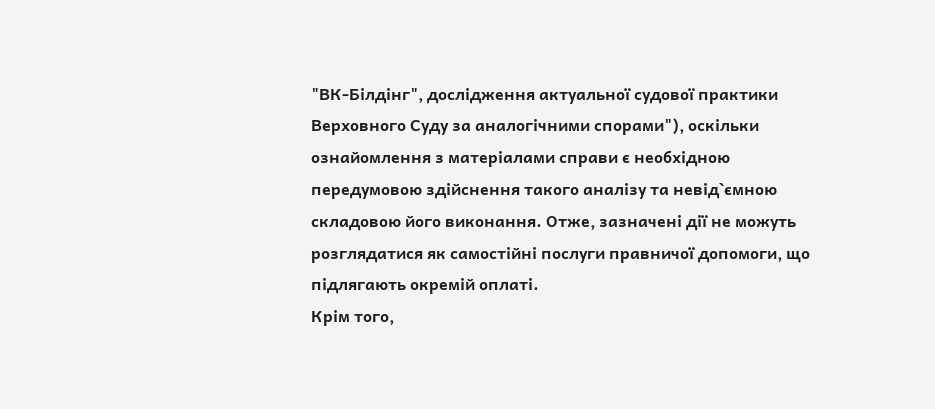"ВК-Білдінг", дослідження актуальної судової практики Верховного Суду за аналогічними спорами"), оскільки ознайомлення з матеріалами справи є необхідною передумовою здійснення такого аналізу та невід`ємною складовою його виконання. Отже, зазначені дії не можуть розглядатися як самостійні послуги правничої допомоги, що підлягають окремій оплаті.
Крім того,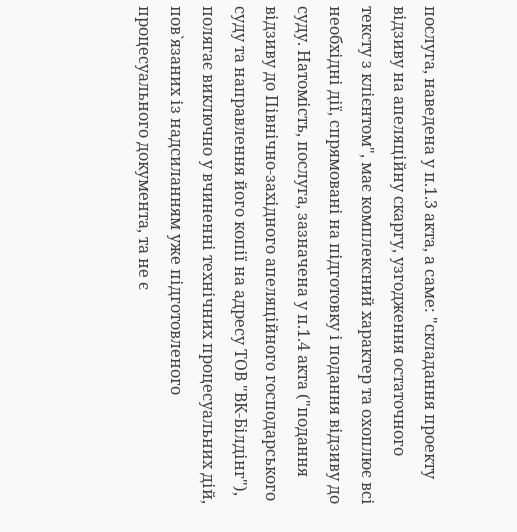послуга, наведена у п.1.3 акта, а саме: "складання проекту відзиву на апеляційну скаргу, узгодження остаточного тексту з клієнтом", має комплексний характер та охоплює всі необхідні дії, спрямовані на підготовку і подання відзиву до суду. Натомість, послуга, зазначена у п.1.4 акта ("подання відзиву до Північно-західного апеляційного господарського суду та направлення його копії на адресу ТОВ "ВК-Білдінг"), полягає виключно у вчиненні технічних процесуальних дій, пов`язаних із надсиланням уже підготовленого процесуального документа, та не є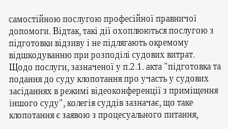самостійною послугою професійної правничої допомоги. Відтак, такі дії охоплюються послугою з підготовки відзиву і не підлягають окремому відшкодуванню при розподілі судових витрат.
Щодо послуги, зазначеної у п.2.1. акта "підготовка та подання до суду клопотання про участь у судових засіданнях в режимі відеоконференції з приміщення іншого суду", колегія суддів зазначає, що таке клопотання є заявою з процесуального питання,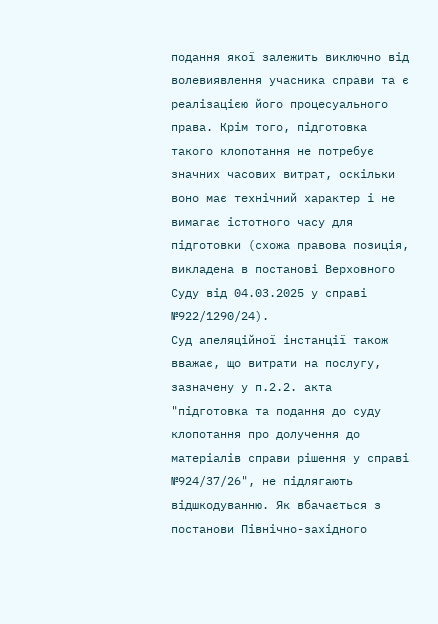подання якої залежить виключно від волевиявлення учасника справи та є реалізацією його процесуального права. Крім того, підготовка такого клопотання не потребує значних часових витрат, оскільки воно має технічний характер і не вимагає істотного часу для підготовки (схожа правова позиція, викладена в постанові Верховного Суду від 04.03.2025 у справі №922/1290/24).
Суд апеляційної інстанції також вважає, що витрати на послугу, зазначену у п.2.2. акта "підготовка та подання до суду клопотання про долучення до матеріалів справи рішення у справі №924/37/26", не підлягають відшкодуванню. Як вбачається з постанови Північно-західного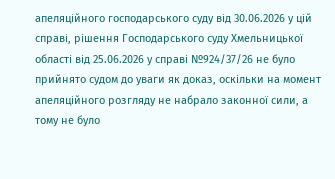апеляційного господарського суду від 30.06.2026 у цій справі, рішення Господарського суду Хмельницької області від 25.06.2026 у справі №924/37/26 не було прийнято судом до уваги як доказ, оскільки на момент апеляційного розгляду не набрало законної сили, а тому не було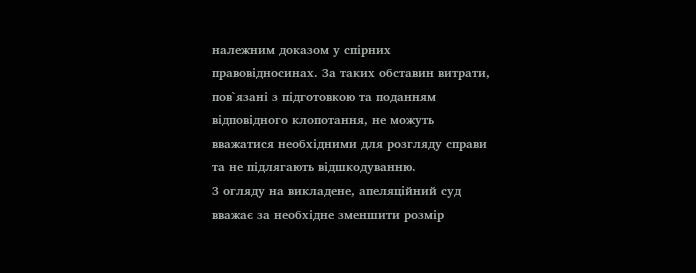належним доказом у спірних правовідносинах. За таких обставин витрати, пов`язані з підготовкою та поданням відповідного клопотання, не можуть вважатися необхідними для розгляду справи та не підлягають відшкодуванню.
З огляду на викладене, апеляційний суд вважає за необхідне зменшити розмір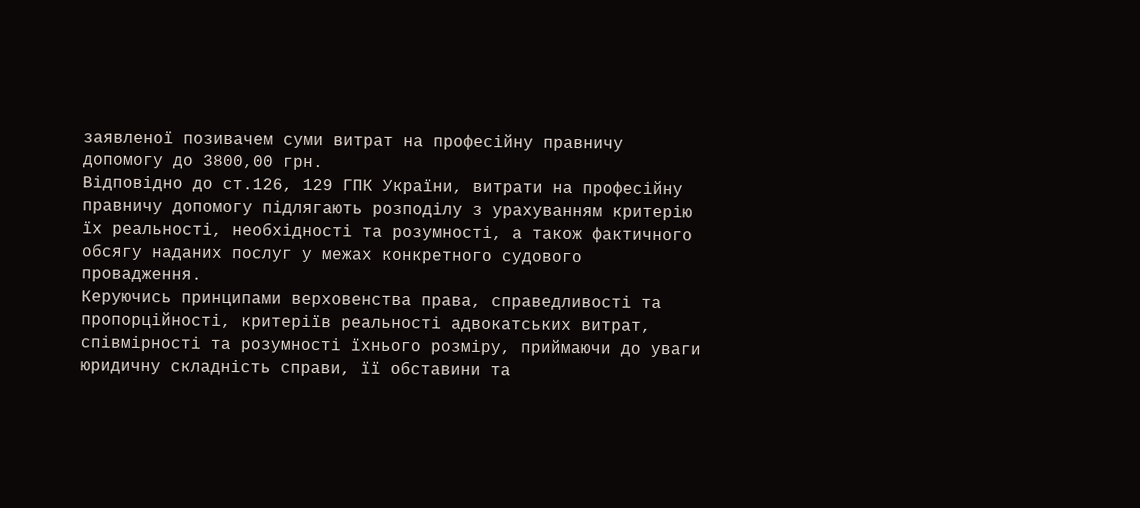заявленої позивачем суми витрат на професійну правничу допомогу до 3800,00 грн.
Відповідно до ст.126, 129 ГПК України, витрати на професійну правничу допомогу підлягають розподілу з урахуванням критерію їх реальності, необхідності та розумності, а також фактичного обсягу наданих послуг у межах конкретного судового провадження.
Керуючись принципами верховенства права, справедливості та пропорційності, критеріїв реальності адвокатських витрат, співмірності та розумності їхнього розміру, приймаючи до уваги юридичну складність справи, її обставини та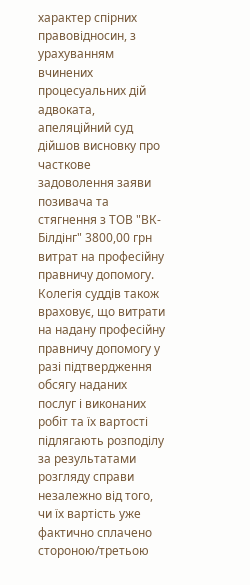характер спірних правовідносин, з урахуванням вчинених процесуальних дій адвоката, апеляційний суд дійшов висновку про часткове задоволення заяви позивача та стягнення з ТОВ "ВК-Білдінг" 3800,00 грн витрат на професійну правничу допомогу.
Колегія суддів також враховує, що витрати на надану професійну правничу допомогу у разі підтвердження обсягу наданих послуг і виконаних робіт та їх вартості підлягають розподілу за результатами розгляду справи незалежно від того, чи їх вартість уже фактично сплачено стороною/третьою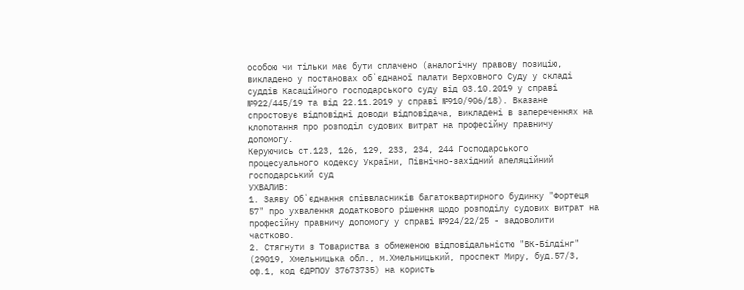особою чи тільки має бути сплачено (аналогічну правову позицію, викладено у постановах об`єднаної палати Верховного Суду у складі суддів Касаційного господарського суду від 03.10.2019 у справі №922/445/19 та від 22.11.2019 у справі №910/906/18). Вказане спростовує відповідні доводи відповідача, викладені в запереченнях на клопотання про розподіл судових витрат на професійну правничу допомогу.
Керуючись ст.123, 126, 129, 233, 234, 244 Господарського процесуального кодексу України, Північно-західний апеляційний господарський суд
УХВАЛИВ:
1. Заяву Об`єднання співвласників багатоквартирного будинку "Фортеця 57" про ухвалення додаткового рішення щодо розподілу судових витрат на професійну правничу допомогу у справі №924/22/25 - задоволити частково.
2. Стягнути з Товариства з обмеженою відповідальністю "ВК-Білдінг" (29019, Хмельницька обл., м.Хмельницький, проспект Миру, буд.57/3, оф.1, код ЄДРПОУ 37673735) на користь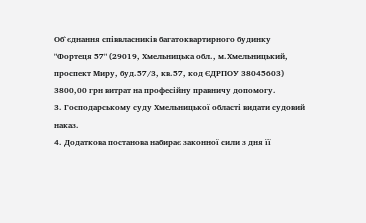Об`єднання співвласників багатоквартирного будинку "Фортеця 57" (29019, Хмельницька обл., м.Хмельницький, проспект Миру, буд.57/3, кв.57, код ЄДРПОУ 38045603) 3800,00 грн витрат на професійну правничу допомогу.
3. Господарському суду Хмельницької області видати судовий наказ.
4. Додаткова постанова набирає законної сили з дня її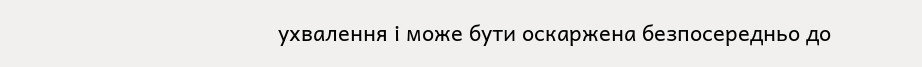ухвалення і може бути оскаржена безпосередньо до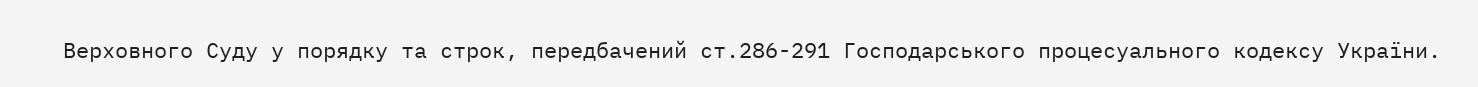Верховного Суду у порядку та строк, передбачений ст.286-291 Господарського процесуального кодексу України.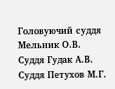Головуючий суддя Мельник О.В.
Суддя Гудак А.В.
Суддя Петухов М.Г.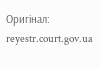Оригінал: reyestr.court.gov.ua